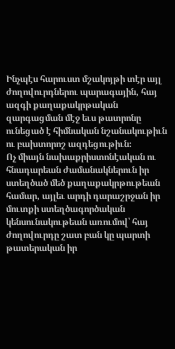Ինչպէս հարուստ մշակոյթի տէր այլ ժողովուրդներու պարագային, հայ ազգի քաղաքակրթական զարգացման մէջ եւս թատրոնը ունեցած է հիմնական նշանակութիւն ու բախտորոշ ազդեցութիւն։
Ոչ միայն նախաքրիստոնէական ու հնադարեան ժամանակներուն իր ստեղծած մեծ քաղաքակրթութեան համար, այլեւ արդի դարաշրջան իր մուտքի ստեղծագործական կենսունակութեան առումով՝ հայ ժողովուրդը շատ բան կը պարտի թատերական իր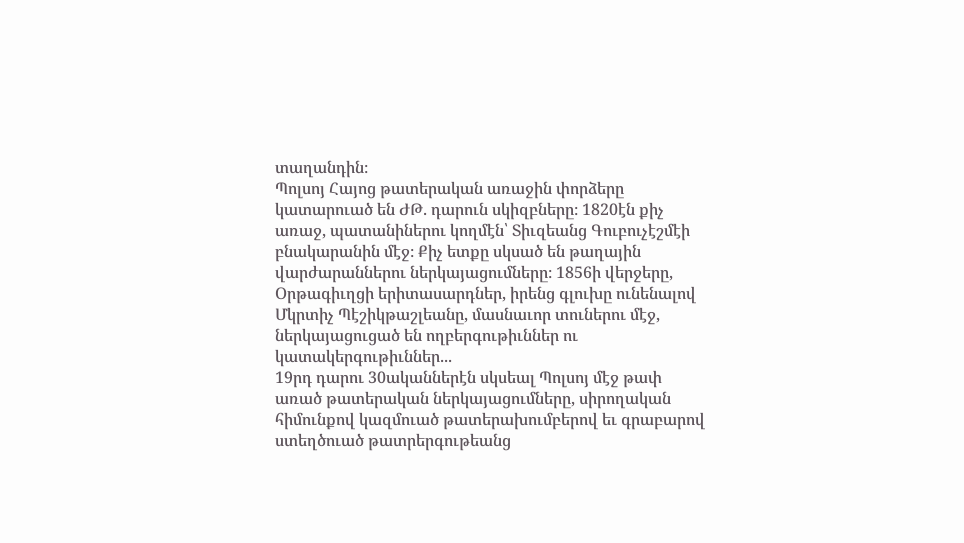տաղանդին։
Պոլսոյ Հայոց թատերական առաջին փորձերը կատարուած են ԺԹ. դարուն սկիզբները։ 1820էն քիչ առաջ, պատանիներու կողմէն՝ Տիւզեանց Գուբուչէշմէի բնակարանին մէջ։ Քիչ ետքը սկսած են թաղային վարժարաններու ներկայացումները։ 1856ի վերջերը, Օրթագիւղցի երիտասարդներ, իրենց գլուխը ունենալով Մկրտիչ Պէշիկթաշլեանը, մասնաւոր տուներու մէջ, ներկայացուցած են ողբերգութիւններ ու կատակերգութիւններ...
19րդ դարու 30ականներէն սկսեալ Պոլսոյ մէջ թափ առած թատերական ներկայացումները, սիրողական հիմունքով կազմուած թատերախումբերով եւ գրաբարով ստեղծուած թատրերգութեանց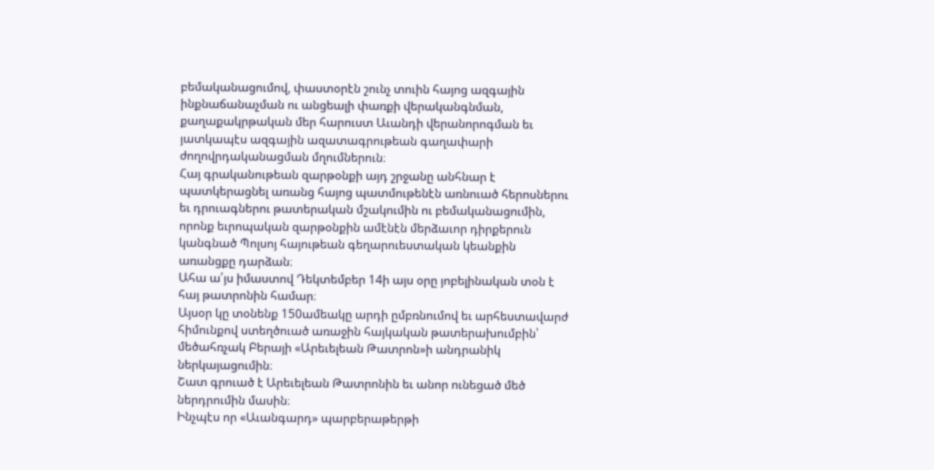բեմականացումով, փաստօրէն շունչ տուին հայոց ազգային ինքնաճանաչման ու անցեալի փառքի վերականգնման, քաղաքակրթական մեր հարուստ Աւանդի վերանորոգման եւ յատկապէս ազգային ազատագրութեան գաղափարի ժողովրդականացման մղումներուն։
Հայ գրականութեան զարթօնքի այդ շրջանը անհնար է պատկերացնել առանց հայոց պատմութենէն առնուած հերոսներու եւ դրուագներու թատերական մշակումին ու բեմականացումին, որոնք եւրոպական զարթօնքին ամէնէն մերձաւոր դիրքերուն կանգնած Պոլսոյ հայութեան գեղարուեստական կեանքին առանցքը դարձան։
Ահա ա՛յս իմաստով Դեկտեմբեր 14ի այս օրը յոբելինական տօն է հայ թատրոնին համար։
Այսօր կը տօնենք 150ամեակը արդի ըմբռնումով եւ արհեստավարժ հիմունքով ստեղծուած առաջին հայկական թատերախումբին՝ մեծահռչակ Բերայի «Արեւելեան Թատրոն»ի անդրանիկ ներկայացումին։
Շատ գրուած է Արեւելեան Թատրոնին եւ անոր ունեցած մեծ ներդրումին մասին։
Ինչպէս որ «Աւանգարդ» պարբերաթերթի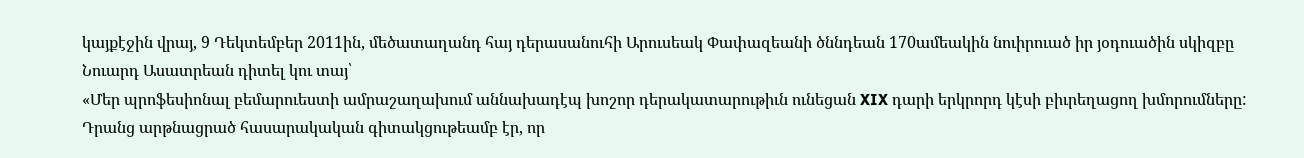կայքէջին վրայ, 9 Դեկտեմբեր 2011ին, մեծատաղանդ հայ դերասանուհի Արուսեակ Փափազեանի ծննդեան 170ամեակին նուիրուած իր յօդուածին սկիզբը Նուարդ Ասատրեան դիտել կու տայ՝
«Մեր պրոֆեսիոնալ բեմարուեստի ամրաշաղախում աննախադէպ խոշոր դերակատարութիւն ունեցան XIX դարի երկրորդ կէսի բիւրեղացող խմորումները: Դրանց արթնացրած հասարակական գիտակցութեամբ էր, որ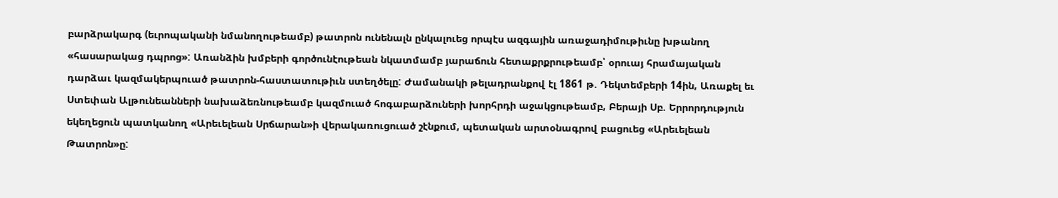բարձրակարգ (եւրոպականի նմանողութեամբ) թատրոն ունենալն ընկալուեց որպէս ազգային առաջադիմութիւնը խթանող «հասարակաց դպրոց»: Առանձին խմբերի գործունէութեան նկատմամբ յարաճուն հետաքրքրութեամբ՝ օրուայ հրամայական դարձաւ կազմակերպուած թատրոն-հաստատութիւն ստեղծելը: Ժամանակի թելադրանքով էլ 1861 թ. Դեկտեմբերի 14ին, Առաքել եւ Ստեփան Ալթունեանների նախաձեռնութեամբ կազմուած հոգաբարձուների խորհրդի աջակցութեամբ, Բերայի Սբ. Երրորդություն եկեղեցուն պատկանող «Արեւելեան Սրճարան»ի վերակառուցուած շէնքում, պետական արտօնագրով բացուեց «Արեւելեան Թատրոն»ը: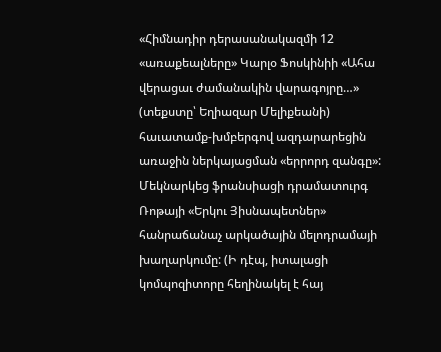«Հիմնադիր դերասանակազմի 12 «առաքեալները» Կարլօ Ֆոսկինիի «Ահա վերացաւ ժամանակին վարագոյրը…» (տեքստը՝ Եղիազար Մելիքեանի) հաւատամք-խմբերգով ազդարարեցին առաջին ներկայացման «երրորդ զանգը»: Մեկնարկեց ֆրանսիացի դրամատուրգ Ռոթայի «Երկու Յիսնապետներ» հանրաճանաչ արկածային մելոդրամայի խաղարկումը: (Ի դէպ, իտալացի կոմպոզիտորը հեղինակել է հայ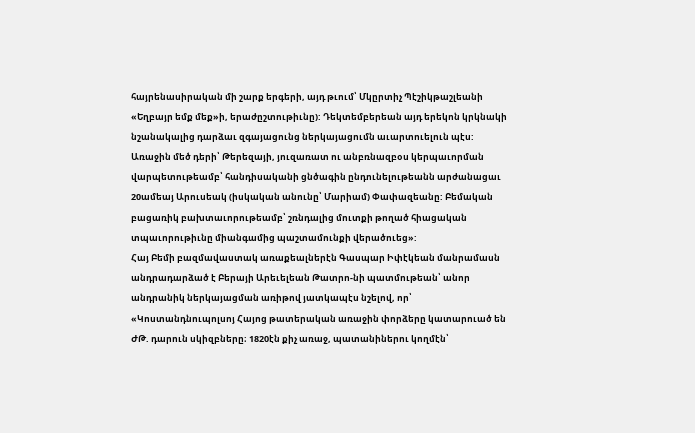հայրենասիրական մի շարք երգերի, այդ թւում՝ Մկըրտիչ Պէշիկթաշլեանի «Եղբայր եմք մեք»ի, երաժըշտութիւնը): Դեկտեմբերեան այդ երեկոն կրկնակի նշանակալից դարձաւ զգայացունց ներկայացումն աւարտուելուն պէս: Առաջին մեծ դերի՝ Թերեզայի, յուզառատ ու անբռնազբօս կերպաւորման վարպետութեամբ՝ հանդիսականի ցնծագին ընդունելութեանն արժանացաւ 20ամեայ Արուսեակ (իսկական անունը՝ Մարիամ) Փափազեանը: Բեմական բացառիկ բախտաւորութեամբ՝ շռնդալից մուտքի թողած հիացական տպաւորութիւնը միանգամից պաշտամունքի վերածուեց»:
Հայ Բեմի բազմավաստակ առաքեալներէն Գասպար Իփէկեան մանրամասն անդրադարձած է Բերայի Արեւելեան Թատրո-նի պատմութեան՝ անոր անդրանիկ ներկայացման առիթով յատկապէս նշելով, որ՝
«Կոստանդնուպոլսոյ Հայոց թատերական առաջին փորձերը կատարուած են ԺԹ. դարուն սկիզբները։ 1820էն քիչ առաջ, պատանիներու կողմէն՝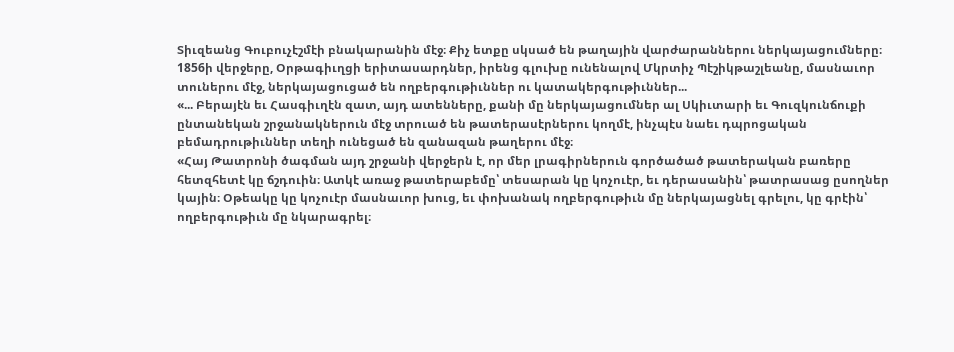Տիւզեանց Գուբուչէշմէի բնակարանին մէջ։ Քիչ ետքը սկսած են թաղային վարժարաններու ներկայացումները։ 1856ի վերջերը, Օրթագիւղցի երիտասարդներ, իրենց գլուխը ունենալով Մկրտիչ Պէշիկթաշլեանը, մասնաւոր տուներու մէջ, ներկայացուցած են ողբերգութիւններ ու կատակերգութիւններ...
«... Բերայէն եւ Հասգիւղէն զատ, այդ ատենները, քանի մը ներկայացումներ ալ Սկիւտարի եւ Գուզկունճուքի ընտանեկան շրջանակներուն մէջ տրուած են թատերասէրներու կողմէ, ինչպէս նաեւ դպրոցական բեմադրութիւններ տեղի ունեցած են զանազան թաղերու մէջ։
«Հայ Թատրոնի ծագման այդ շրջանի վերջերն է, որ մեր լրագիրներուն գործածած թատերական բառերը հետզհետէ կը ճշդուին։ Ատկէ առաջ թատերաբեմը՝ տեսարան կը կոչուէր, եւ դերասանին՝ թատրասաց ըսողներ կային։ Օթեակը կը կոչուէր մասնաւոր խուց, եւ փոխանակ ողբերգութիւն մը ներկայացնել գրելու, կը գրէին՝ ողբերգութիւն մը նկարագրել։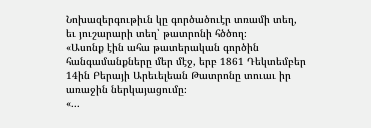Նոխազերգութիւն կը գործածուէր տռամի տեղ, եւ յուշարարի տեղ՝ թատրոնի հծծող։
«Ասոնք էին ահա թատերական գործին հանգամանքները մեր մէջ, երբ 1861 Դեկտեմբեր 14ին Բերայի Արեւելեան Թատրոնը տուաւ իր առաջին ներկայացումը։
«...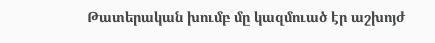Թատերական խումբ մը կազմուած էր աշխոյժ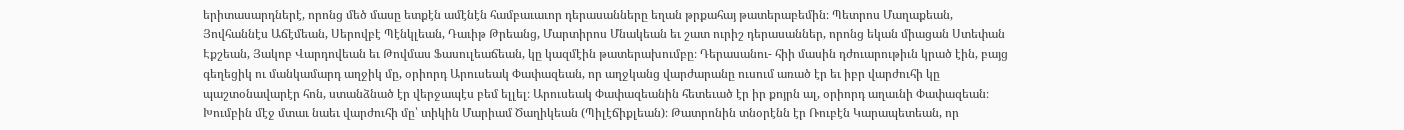երիտասարդներէ, որոնց մեծ մասը ետքէն ամէնէն համբաւաւոր դերասանները եղան թրքահայ թատերաբեմին։ Պետրոս Մաղաքեան, Յովհաննէս Աճէմեան, Սերովբէ Պէնկլեան, Դաւիթ Թրեանց, Մարտիրոս Մնակեան եւ շատ ուրիշ դերասաններ, որոնց եկան միացան Ստեփան Էքշեան, Յակոբ Վարդովեան եւ Թովմաս Ֆասուլեաճեան, կը կազմէին թատերախումբը։ Դերասանու- հիի մասին դժուարութիւն կրած էին, բայց գեղեցիկ ու մանկամարդ աղջիկ մը, օրիորդ Արուսեակ Փափազեան, որ աղջկանց վարժարանը ուսում առած էր եւ իբր վարժուհի կը պաշտօնավարէր հոն, ստանձնած էր վերջապէս բեմ ելլել։ Արուսեակ Փափազեանին հետեւած էր իր քոյրն ալ, օրիորդ աղաւնի Փափազեան։ Խումբին մէջ մտաւ նաեւ վարժուհի մը՝ տիկին Մարիամ Ծաղիկեան (Պիլէճիքլեան)։ Թատրոնին տնօրէնն էր Ռուբէն Կարապետեան, որ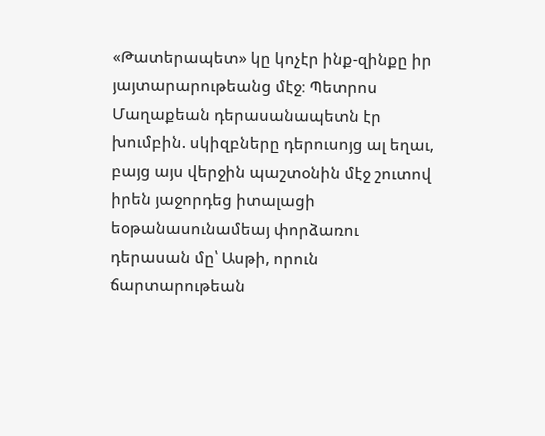«Թատերապետ» կը կոչէր ինք-զինքը իր յայտարարութեանց մէջ։ Պետրոս Մաղաքեան դերասանապետն էր խումբին. սկիզբները դերուսոյց ալ եղաւ, բայց այս վերջին պաշտօնին մէջ շուտով իրեն յաջորդեց իտալացի եօթանասունամեայ փորձառու դերասան մը՝ Ասթի, որուն ճարտարութեան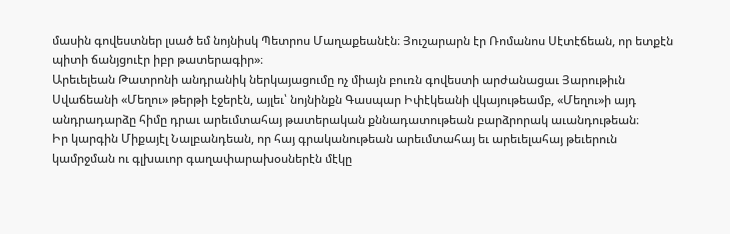մասին գովեստներ լսած եմ նոյնիսկ Պետրոս Մաղաքեանէն։ Յուշարարն էր Ռոմանոս Սէտէճեան, որ ետքէն պիտի ճանյցուէր իբր թատերագիր»։
Արեւելեան Թատրոնի անդրանիկ ներկայացումը ոչ միայն բուռն գովեստի արժանացաւ Յարութիւն Սվաճեանի «Մեղու» թերթի էջերէն, այլեւ՝ նոյնինքն Գասպար Իփէկեանի վկայութեամբ, «Մեղու»ի այդ անդրադարձը հիմը դրաւ արեւմտահայ թատերական քննադատութեան բարձրորակ աւանդութեան։
Իր կարգին Միքայէլ Նալբանդեան, որ հայ գրականութեան արեւմտահայ եւ արեւելահայ թեւերուն կամրջման ու գլխաւոր գաղափարախօսներէն մէկը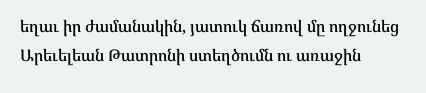եղաւ իր ժամանակին, յատուկ ճառով մը ողջունեց Արեւելեան Թատրոնի ստեղծումն ու առաջին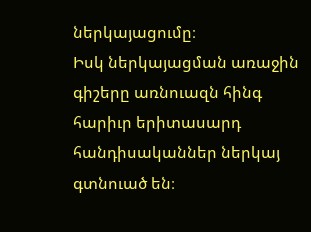ներկայացումը։
Իսկ ներկայացման առաջին գիշերը առնուազն հինգ հարիւր երիտասարդ հանդիսականներ ներկայ գտնուած են։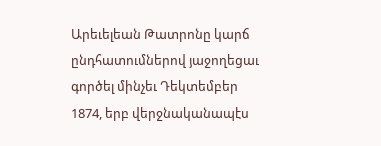Արեւելեան Թատրոնը կարճ ընդհատումներով յաջողեցաւ գործել մինչեւ Դեկտեմբեր 1874, երբ վերջնականապէս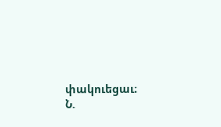փակուեցաւ։
Ն.